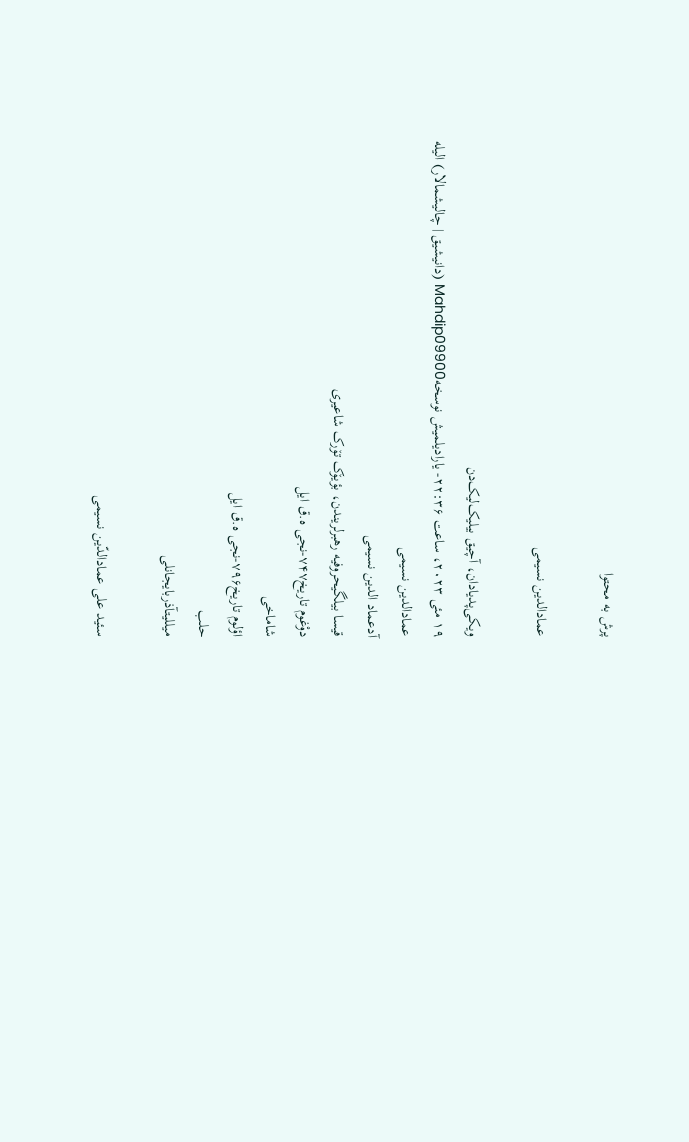پرش به محتوا

عمادالدین نسیمی

ویکی‌پدیادان، آچیق بیلیک‌لیک‌دن
۱۹ مئی ۲۰۲۳، ساعت ۲۲:۳۶- یارادیلمیش نوسخهMahdip09900 (دانیشیق | چالیشمالار) الیله
عمادالدین نسیمی
آدعماد الدین نسیمی
قیسا بیلگیحروفیه رهبرلریندن، بؤیۆک تۆرک شاعیری
دوْغوم تاریخ۷۴۷-نجی ه.ق ایل
شاماخی
اؤلوم تاریخ۷۹۶-نجی ه.ق ایل
حلب
میللیتآذربایجانلی

سئید علی عمادالدّین نسیمی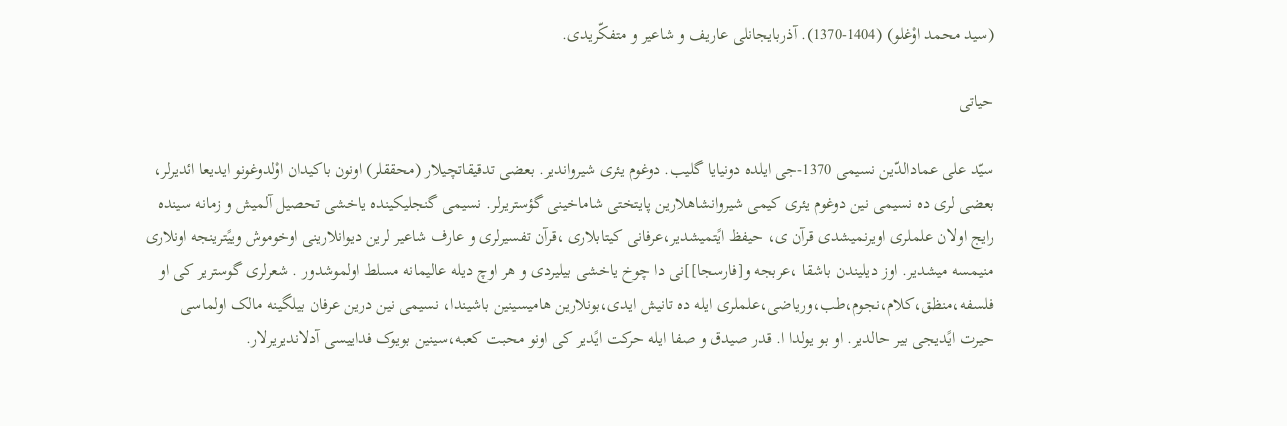(سید محمد اوْغلو) (1404-1370). آذربایجانلی عاریف و شاعیر و متفکّریدی.

حیاتی

سیّد علی عمادالدّین نسیمی 1370-جی ایلده دونیایا گلیب. دوغوم یئری شیرواندیر. بعضی تدقیقاتچیلار (محققلر) اونون باکیدان اوْلدوغونو ایدیعا ائدیرلر، بعضی لری ده نسیمی نین دوغوم یئری کیمی شیروانشاهلارین پایتختی شاماخینی گؤستریرلر. نسیمی گنجلیکینده یاخشی تحصیل آلمیش و زمانه سینده رایج اولان علملری اویرنمیشدی قرآن ی، حیفظ ایًتمیشدیر،عرفانی کیتابلاری ،قرآن تفسیرلری و عارف شاعیر لرین دیوانلارینی اوخوموش وییًترینجه اونلاری منیمسه میشدیر. اوز دیلیندن باشقا ،عربجه و[فارسجا]]نی دا چوخ یاخشی بیلیردی و هر اوچ دیله عالیمانه مسلط اولموشدور . شعرلری گوستریر کی او فلسفه،منظق،کلام،نجوم،طب،وریاضی،علملری ایله ده تانیش ایدی،بونلارین هامیسینین باشیندا، نسیمی نین درین عرفان بیلگینه مالک اولماسی حیرت ایًدیجی بیر حالدیر. او بو یولدا ا. قدر صیدق و صفا ایله حرکت ایًدیر کی اونو محبت کعبه،سینین بویوک فداییسی آدلاندیریرلار.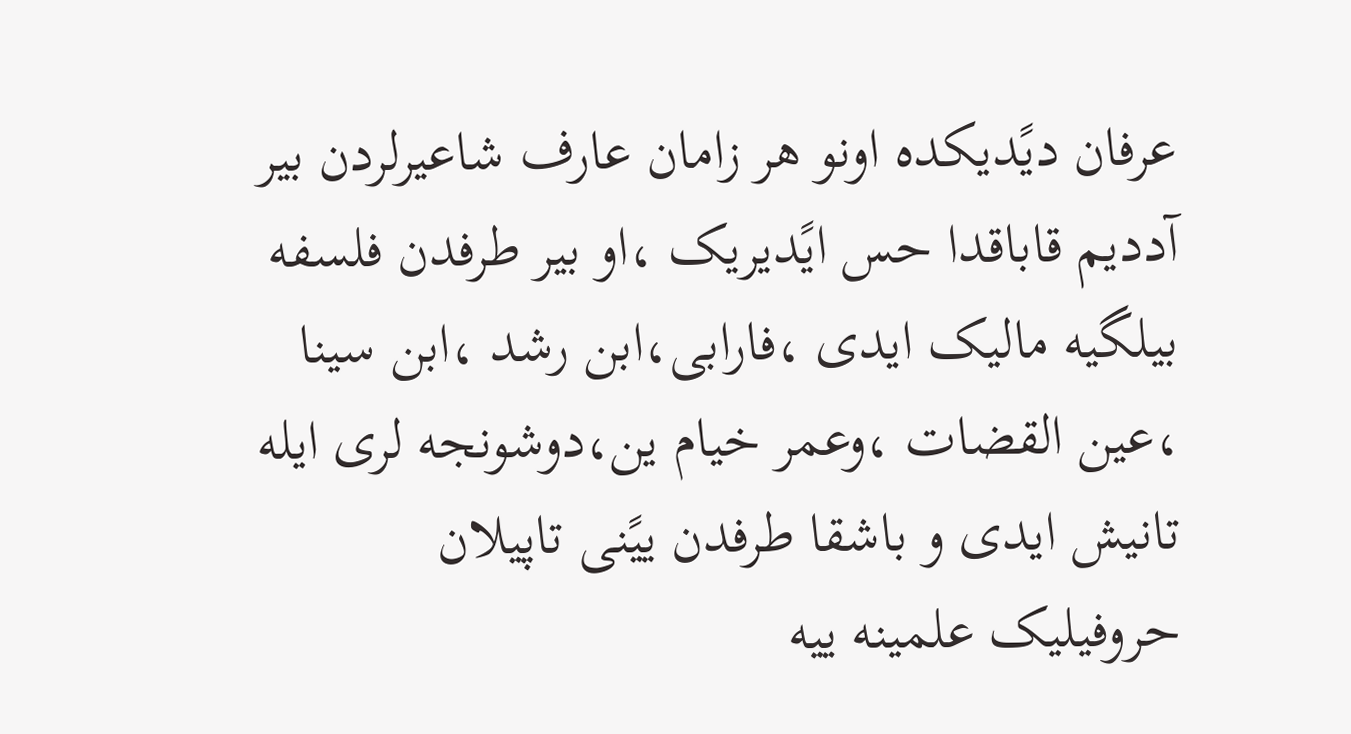عرفان دیًدیکده اونو هر زامان عارف شاعیرلردن بیر آددیم قاباقدا حس ایًدیریک ،او بیر طرفدن فلسفه بیلگیه مالیک ایدی ،فارابی،ابن رشد ،ابن سینا ،عین القضات ،وعمر خیام ین،دوشونجه لری ایله تانیش ایدی و باشقا طرفدن ییًنی تاپیلان حروفیلیک علمینه ییه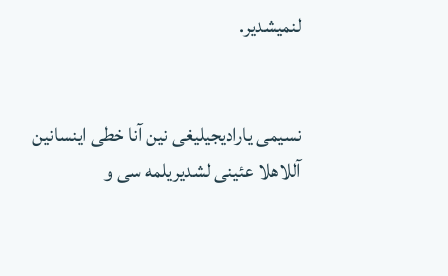لنمیشدیر.


نسیمی یارادیجیلیغی نین آنا خطی اینسانین آللاهلا عئینی لشدیریلمه سی و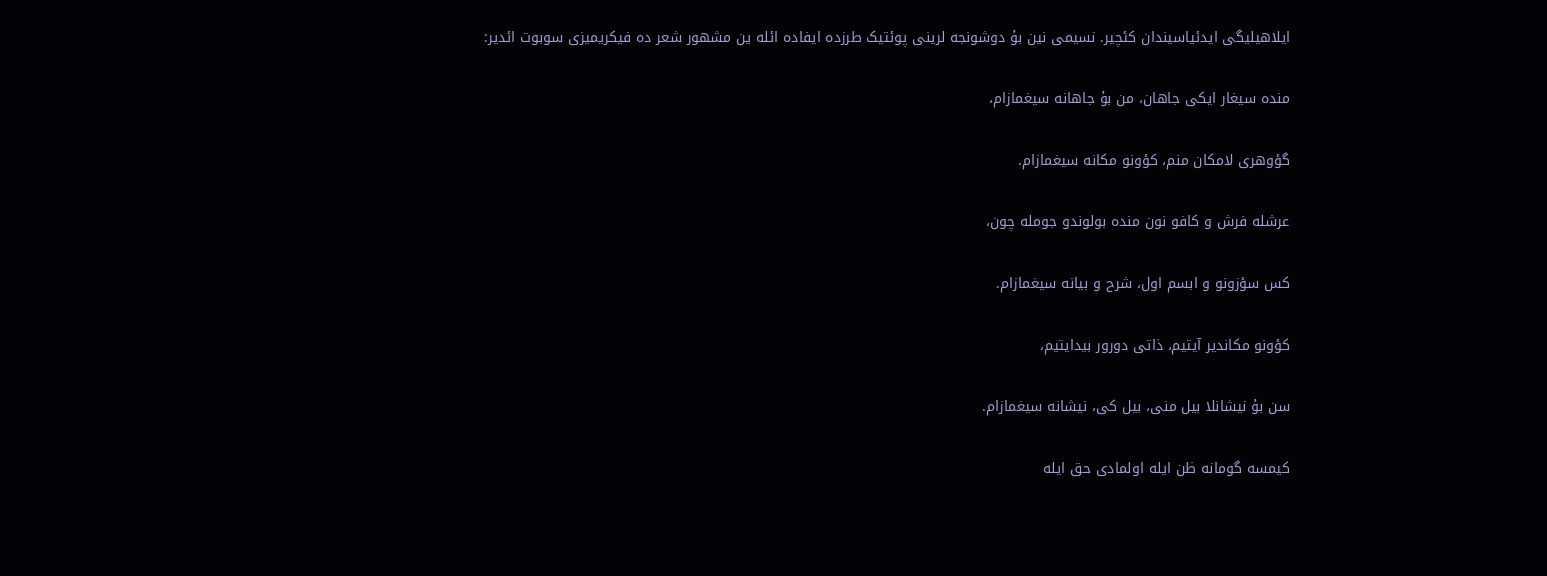ایلاهیلیگی ایدئیاسیندان کئچیر. نسیمی نین بۇ دوشونجه لرینی پوئتیک طرزده ایفاده ائله ین مشهور شعر ده فیکریمیزی سوبوت ائدیر:

منده سیغار ایکی جاهان، من بۇ جاهانه سیغمازام،

گؤوهری لامکان منم، کؤونو مکانه سیغمازام.

عرشله فرش و کافو نون منده بولوندو جومله چون،

کس سؤزونو و ابسم اول، شرح و بیانه سیغمازام.

کؤونو مکاندیر آیتیم، ذاتی دورور بیدایتیم،

سن بۇ نیشانلا بیل منی، بیل کی، نیشانه سیغمازام.

کیمسه گومانه ظن ایله اولمادی حق ایله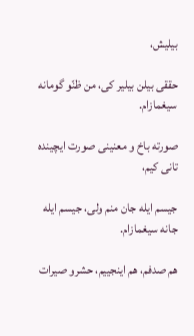بیلیش،

حققی بیلن بیلیر کی، من ظنّو گومانه سیغمازام.

صورته باخ و معنینی صورت ایچینده تانی کیم،

جیسم ایله جان منم ولی، جیسم ایله جانه سیغمازام.

هم صدفم، هم اینجییم، حشرو صیرات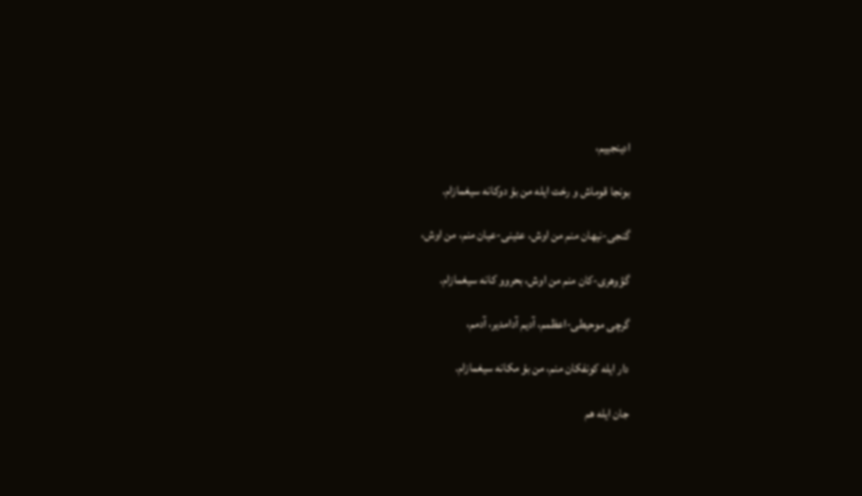ادینجییم،

بونجا قوماش و رخت ایله من بۇ دوکانه سیغمازام.

گنجی-نیهان منم من اوش، عئینی-عیان منم، من اوش،

گؤوهری-کان منم من اوش، بحروو کانه سیغمازام.

گرچی موحیطی-اعظمم، آدیم آدامدیر، آدمم،

دار ایله کونفکان منم، من بۇ مکانه سیغمازام.

جان ایله هم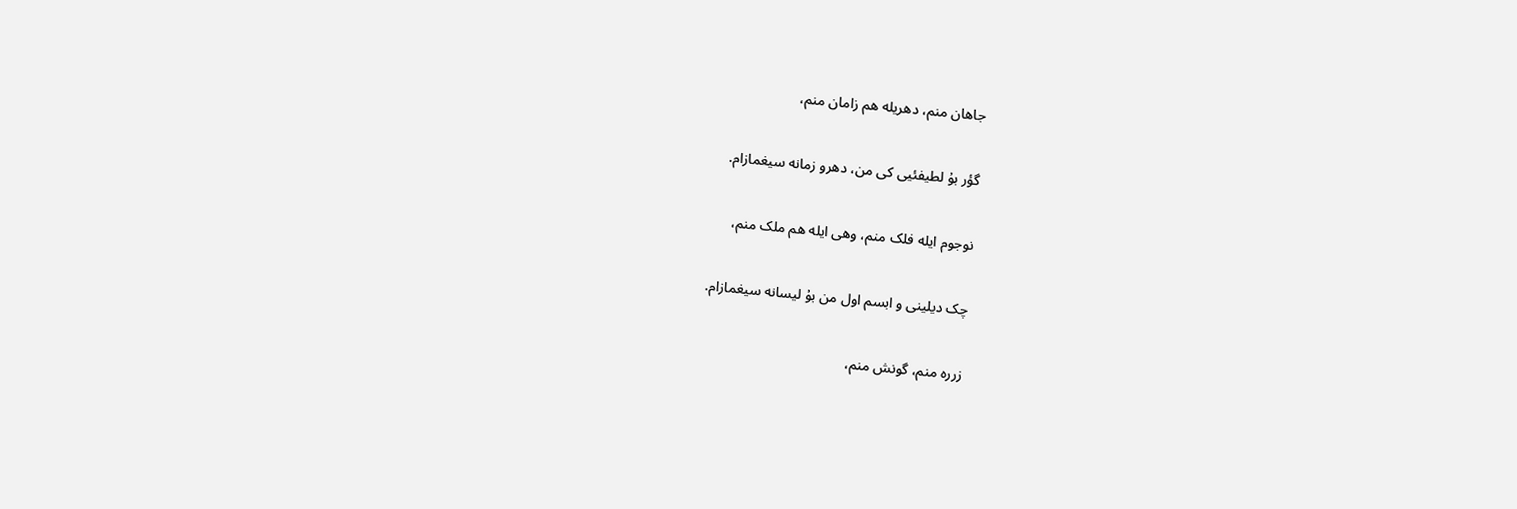جاهان منم، دهریله هم زامان منم،

گؤر بۇ لطیفئیی کی من، دهرو زمانه سیغمازام.

نوجوم ایله فلک منم، وهی ایله هم ملک منم،

چک دیلینی و ابسم اول من بۇ لیسانه سیغمازام.

زرره منم، گونش منم،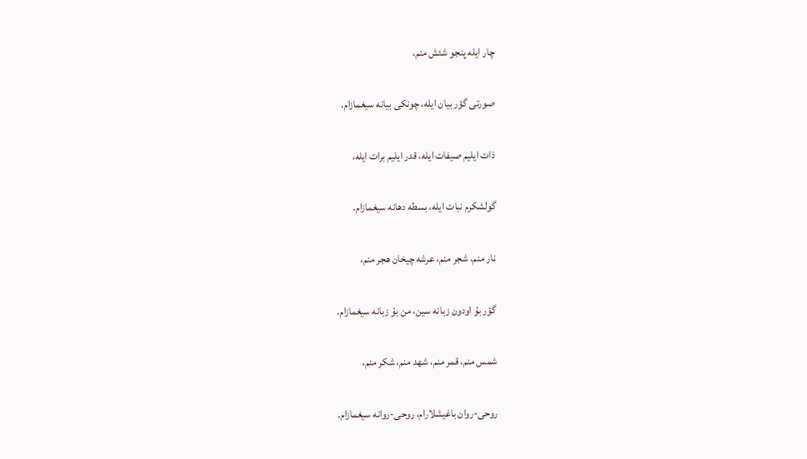چار ایله پنجو شئش منم،

صورتی گؤر بیان ایله، چونکی بیانه سیغمازام.

ذات ایلیم صیفات ایله، قدر ایلیم برات ایله،

گولشکرم نبات ایله، بسطه دهانه سیغمازام.

نار منم، شجر منم، عرشه چیخان هجر منم،

گؤر بۇ اودون زبانه سین، من بۇ زبانه سیغمازام.

شمس منم، قمر منم، شهد منم، شکر منم،

روحی-روان باغیشلارام، روحی-روانه سیغمازام.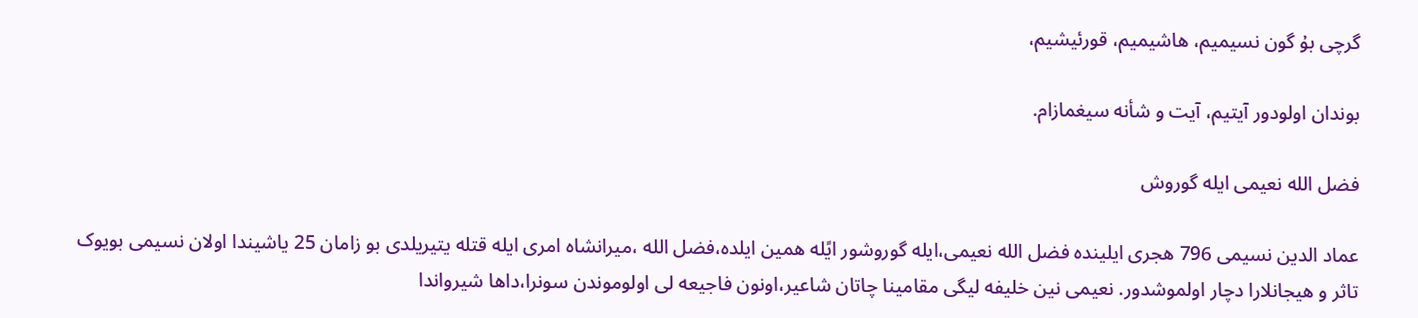گرچی بۇ گون نسیمیم، هاشیمیم، قورئیشیم،

بوندان اولودور آیتیم، آیت و شأنه سیغمازام.

فضل الله نعیمی ایله گوروش

عماد الدین نسیمی 796 هجری ایلینده فضل الله نعیمی،ایله گوروشور ایًله همین ایلده،فضل الله ،میرانشاه امری ایله قتله یتیریلدی بو زامان 25 یاشیندا اولان نسیمی بویوک تاثر و هیجانلارا دچار اولموشدور. نعیمی نین خلیفه لیگی مقامینا چاتان شاعیر،اونون فاجیعه لی اولوموندن سونرا،داها شیرواندا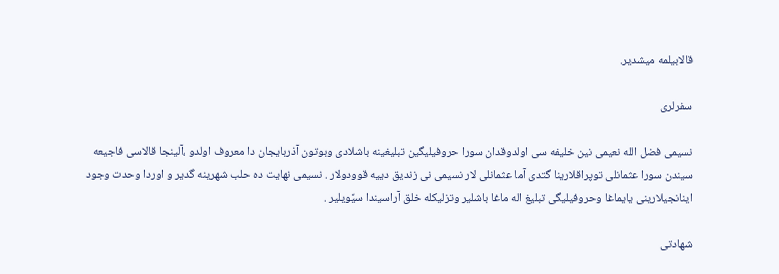قالابیلمه میشدیر.

سفرلری

نسیمی فضل الله نعیمی نین خلیفه سی اولدوقدان سورا حروفیلیگین تبلیغینه باشلادی وبوتون آذربایجان دا معروف اولدو ،آلینجا قالاسی فاجیعه سیندن سورا عثمانلی توپراقلارینا گتدی آما عثمانلی لار نسیمی نی زندیق دییه قوودولار . نسیمی نهایت ده حلب شهرینه گدیر و اوردا وحدت وجود اینانجیلارینی یایماغا وحروفیلیگی تبلیغ اله ماغا باشلیر وتزلیکله خلق آراسیندا سیًویلیر .

شهادتی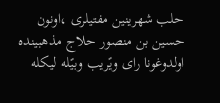حلب شهرینین مفتیلری ،اونون حسین بن منصور حلاج مذهبینده اولدوغونا رای ویًریب وبیًله لیکله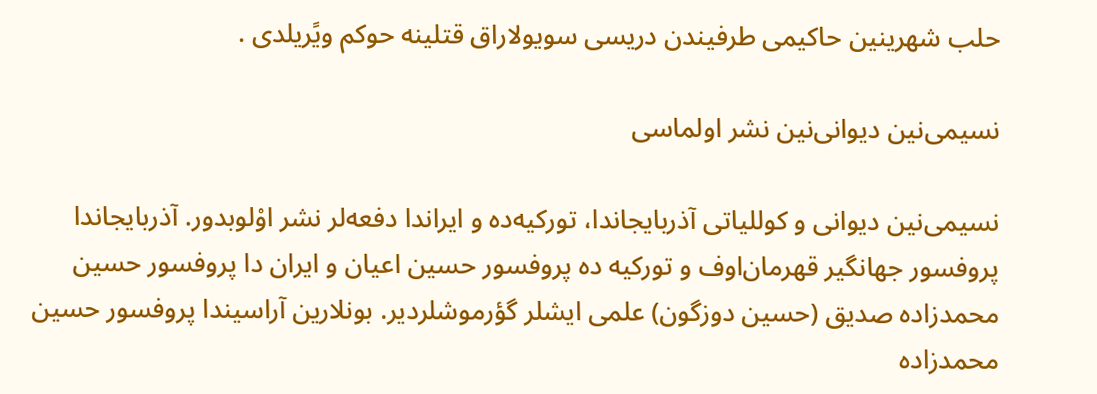حلب شهرینین حاکیمی طرفیندن دریسی سویولاراق قتلینه حوکم ویًریلدی .

نسیمی‌نین دیوانی‌نین نشر اولماسی

نسیمی‌نین دیوانی و کوللیاتی آذربایجاندا، تورکیه‌ده و ایراندا دفعه‌لر نشر اوْلوبدور. آذربایجاندا پروفسور جهانگیر قهرمان‌اوف و تورکیه‌ ده پروفسور حسین اعیان و ایران دا پروفسور حسین محمدزاده صدیق (حسین دوزگون) علمی ایشلر گؤرموشلردیر. بونلارین آراسیندا پروفسور حسین محمدزاده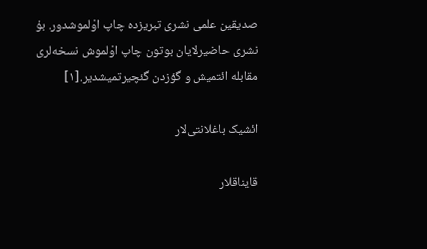صدیقین علمی نشری تبریزده چاپ اوْلموشدور. بۇ نشری حاضیرلایان بوتون چاپ اوْلموش نسخه‌لری مقابله ائتمیش و گؤزدن گئچیرتمیشدیر.[۱]

ائشیک باغلانتی‌لار

قایناقلار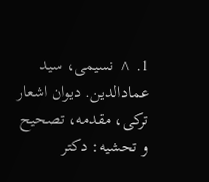1. ^ نسیمی، سید عمادالدین. دیوان اشعار ترکی، مقدمه، تصحیح و تحشیه: دکتر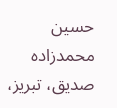حسین محمدزاده صدیق، تبریز،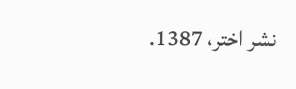نشر اختر، 1387.